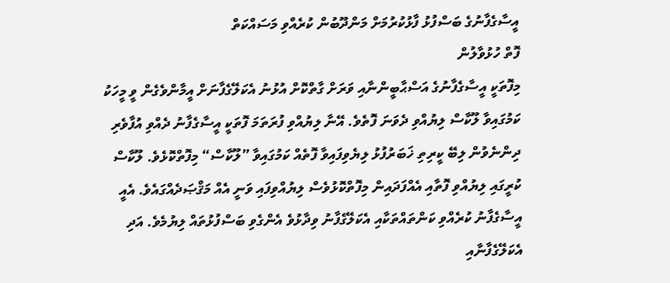އީސާގެފާނުގެ ބަސްފުޅު ފާޅުކުރުމަށް މަންދޫބުން ކުރެއްވި މަސައްކަތް
ފޮތް ހުޅުވާލުން
މިފޮތަކީ އީސާގެފާނުގެ އަސްޙާބީންނާއި ވަރަށް ގާތްކޮށް އުޅުނު އެކަލޭގެފާނަށް އީމާންވެގެން ވީ މީހަކު ކަމުގައިވާ ލޫކާސް ލިޔުއްވި ދެވަނަ ފޮތެވެ. އޭނާ ލިޔުއްވި ފުރަތަމަ ފޮތަކީ އީސާގެފާނު ދެއްވި އުފާވެރި ދިންނެވުން ލިބޭ ކީރިތި ޚަބަރުފުޅު ލިޔެވިފައިވާ ފޮތެއް ކަމުގައިވާ ”ލޫކާސް“ މިފޮތްކޮޅެވެ. ލޫކާސް ކުރީގައި ލިޔުއްވި ފޮތާއި އެއްފަދައިން މިފޮތްކޮޅުވެސް ލިޔުއްވިފައި ވަނީ އެއް މަޤްޞަދެއްގައެވެ. އެއީ އީސާގެފާނު ކުރެއްވި ކަންތައްތަކާއި އެކަލޭގެފާނު ވިދާޅުވެ އެންގެވި ބަސްފުޅުތައް ލިޔުމެވެ. އަދި އެކަލޭގެފާނާއި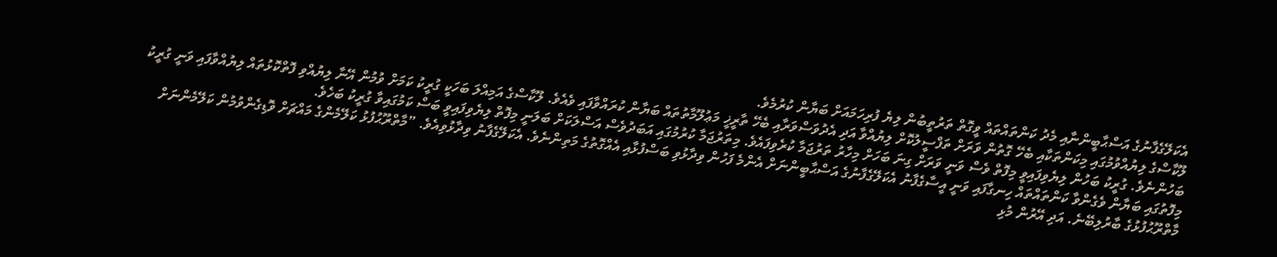އެކަލޭގެފާނުގެ އަސްޙާބީންނާއި މެދު ކަންތައްތައް ވީގޮތް ތަރުތީބުން ލިޔެ ފުރިހަމައަށް ބަޔާން ކުރުމެވެ.
ލޫކާސްގެ ލިޔުއްވުމުގައި މިކަންތަކާއި ބެހޭ ގޮތުން ވަރަށް ތަފްސީލުކޮށް ލިޔުއްވާ އަދި އެދުވަސްވަރާއި ބެހޭ ތާރީޚީ މަޢުލޫމާތުތައް ބަޔާން ކުރައްވާފައި ވެއެވެ. ލޫކާސްގެ އަމިއްލަ ބަހަކީ ގުރީކު ކަމަށް ވުމުން އޭނާ ލިޔުއްވި ފޮތްކޮޅުތައް ލިޔުއްވާފައި ވަނީ ގުރީކު ބަހުންނެވެ. ގުރީކު ބަހުން ލިޔެވިފައިވީ މިފޮތް ވެސް ވަނީ ވަރަށް ގިނަ ބަހަށް މިހާރު ތަރުޖަމާ ކުރެވިފައެވެ. މިތަރުޖަމާ ކުރުމުގައި އަބަދުވެސް އަސްލަކަށް ބަލަނީ މިފޮތް ލިޔެވިފައިވީ ބަސް ކަމުގައިވާ ގުރީކު ބަހެވެ.
މިފޮތުގައި ބަޔާން ވެގެންވާ ކަންތައްތައް ހިނގާފައި ވަނީ އީސާގެފާނު އެކަލޭގެފާނުގެ އަސްޙާބީންނަށް އެންމެ ފަހުން ވިދާޅުވި ބަސްފުޅާއި އެއްގޮތުގެ މަތިންނެވެ. އެކަލޭގެފާނު ވިދާޅުވިއެވެ. ”މާތްރޫޙުފުޅު ކަލޭމެންގެ މައްޗަށް ވޮޑިގެންވުމުން ކަލޭމެންނަށް މާތްރޫޙުފުޅުގެ ބާރުލިބޭނެ. އަދި އޭރުން މުޅި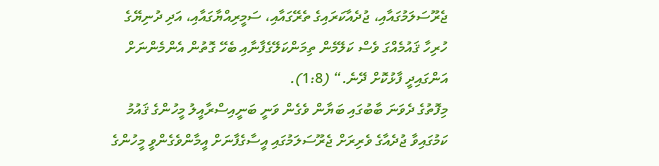ޖެރޫސަލަމުގައާއި، ޖުދެއާކަރައިގެ ތެރޭގައާއި، ސަމީރިއްޔާގައާއި، އަދި ދުނިޔޭގެ ހުރިހާ ޤައުމެއްގަ ވެސް ކަލޭމެން ތިމަންކަލޭގެފާނާއި ބެހޭ ގޮތުން އެންމެންނަށް އަންގައިދީ ފާޅުކޮށް ދޭނެ.“ (1:8).
މިފޮތުގެ ދެވަނަ ބާބުގައި ބަޔާން ވެގެން ވަނީ ބަނީއިސްރާއީލު މީހުންގެ ޤައުމު ކަމުގައިވާ ޖުދެއާގެ ވެރިރަށް ޖެރޫސަލަމުގައި އީސާގެފާނަށް އީމާންވެގެންވީ މީހުންގެ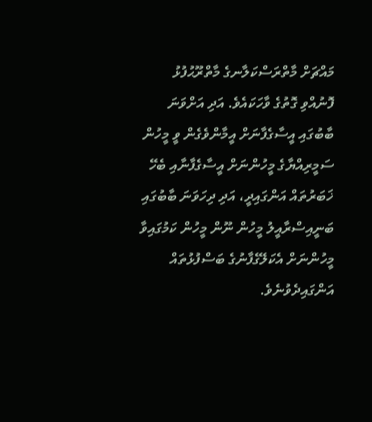މައްޗަށް މާތްރަސްކަލާނގެ މާތްރޫޙުފުޅު ފޮނުއްވި ގޮތުގެ ވާހަކައެވެ. އަދި އަށްވަނަ ބާބުގައި އީސާގެފާނަށް އީމާންވެގެން ވީ މީހުން ސަމީރިއްޔާގެ މީހުންނަށް އީސާގެފާނާއި ބެހޭ ޚަބަރުތައް އަންގައިދީ، އަދި ދިހަވަނަ ބާބުގައި ބަނީއިސްރާއީލު މީހުން ނޫން މީހުން ކަމުގައިވާ މީހުންނަށް އެކަލޭގެފާނުގެ ބަސްފުޅުތައް އަންގައިދެވުނެވެ.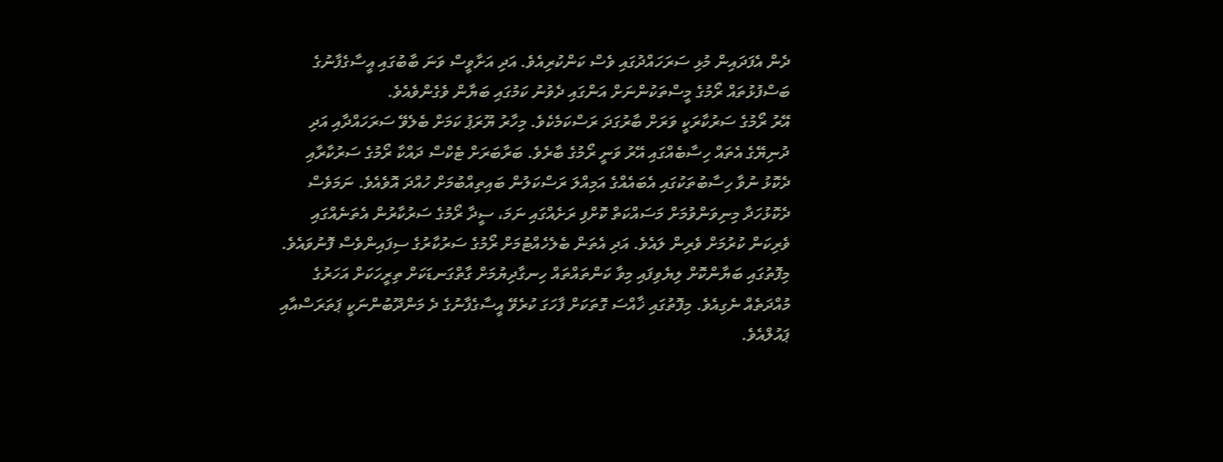ދެން އެފަދައިން މުޅި ސަރަހައްދުގައި ވެސް ކަންކުރިއެވެ. އަދި އަށާވީސް ވަނަ ބާބުގައި އީސާގެފާނުގެ ބަސްފުޅުތައް ރޯމުގެ މީސްތަކުންނަށް އަންގައި ދެވުނު ކަމުގައި ބަޔާން ވެގެންވެއެވެ.
އޭރު ރޯމުގެ ސަރުކާރަކީ ވަރަށް ބާރުގަދަ ރަސްކަމެކެވެ. މިހާރު ޔޫރަޕު ކަމަށް ބެލެވޭ ސަރަހައްދާއި އަދި ދުނިޔޭގެ އެތައް ހިސާބެއްގައި އޭރު ވަނީ ރޯމުގެ ބާރެވެ. ބަރާބަރަށް ޓެކްސް ދައްކާ ރޯމުގެ ސަރުކާރާއި ދެކޮޅު ނުވާ ހިސާބުތަކުގައި އެބައެއްގެ އަމިއްލަ ރަސްކަލުން ބައިތިއްބުމަށް ހުއްދަ އޮވެއެވެ. ނަމަވެސް ދެކޮޅުހަދާ މިނިވަންވުމަށް މަސައްކަތް ކޮށްފި ރަށެއްގައި ނަމަ، ސީދާ ރޯމުގެ ސަރުކާރުން އެތަނެއްގައި ވެރިކަން ކުރުމަށް ވެރިން ލައެވެ. އަދި އެތަން ބެލެހެއްޓުމަށް ރޯމުގެ ސަރުކާރުގެ ސިފައިންވެސް ފޮނުވައެވެ.
މިފޮތުގައި ބަޔާންކޮށް ލިޔެވިފައި މިވާ ކަންތައްތައް ހިނގާދިޔުމަށް ގާތްގަނޑަކަށް ތިރީހަކަށް އަހަރުގެ މުއްދަތެއް ނެގިއެވެ. މިފޮތުގައި ޚާއްސަ ގޮތަކަށް ފާހަގަ ކުރެވޭ އީސާގެފާނުގެ ދެ މަންދޫބުންނަކީ ޕަތަރަސްއާއި ޕައުލްއެވެ.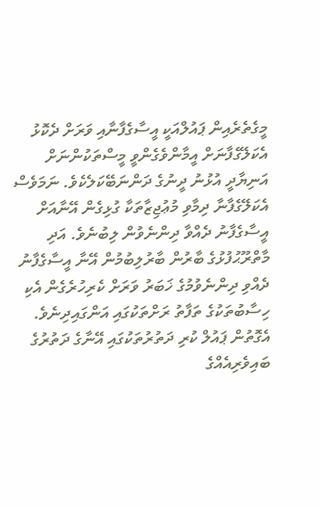މީގެތެރެއިން ޕައުލްއަކީ އީސާގެފާނާއި ވަރަށް ދެކޮޅު އެކަލޭގެފާނަށް އީމާންވެގެންވީ މީސްތަކުންނަށް އަނިޔާދީ އުޅުނު ދީނުގެ ދަންނަބޭކަލެކެވެ. ނަމަވެސް އެކަލޭގެފާނާ ދިމާވި މުޢުޖިޒާތަކާ ގުޅިގެން އޭނާއަށް އީސާގެފާނު ދެއްވާ ދިންނެވުން ލިބުނެވެ. އަދި މާތްރޫޙުފުޅުގެ ބާރުން ބާރުލިބުމުން އޭނާ އީސާގެފާނު ދެއްވި ދިންނެވުމުގެ ޚަބަރު ވަރަށް ކެރިހުރެގެން އެކި ހިސާބުތަކުގެ ތަފާތު ރަށްތަކުގައި އަންގައިދިނެވެ. އެގޮތުން ޕައުލް ކުރި ދަތުރުތަކުގައި އޭނާގެ ދަތުރުގެ ބައިވެރިއެއްގެ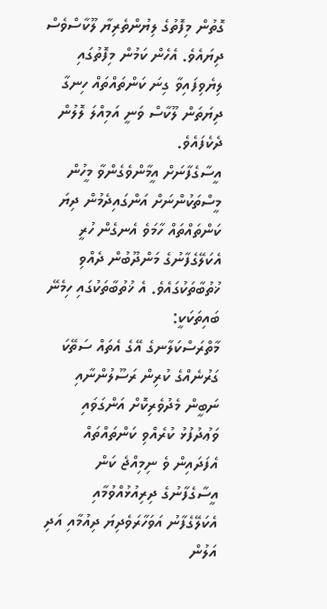ގޮތުން މިފޮތުގެ ލިޔުންތެރިޔާ ލޫކާސްވެސް ދިޔައެވެ. އެހެން ކަމުން މިފޮތުގައި ލިޔެވިފައިވާ ގިނަ ކަންތައްތައް ހިނގާ ދިޔަތަން ލޫކާސް ވަނީ އަމިއްލަ ލޮލުން ދެކެފައެވެ.
އީސާގެފާނަށް އީމާންވެގެންވާ މީހުން މީސްތަކުންނަށް އަންގައިދެމުން ދިޔަ ކަންތައްތައް ހާމަވެ އެނގެން ހުރީ އެކަލޭގެފާނުގެ މަންދޫބުން ދެއްވި ޚުތުބާތަކުގައެވެ. އެ ޚުތުބާތަކުގައި ހިމެނޭ ބައިތަކަކީ:
މާތްރަސްކަލާނގެ އޭގެ އެތައް ސަތޭކަ ގަރުނެއްގެ ކުރިން ރަސޫލުންނާއި ނަބީން މެދުވެރިކޮށް އަންގަވައި ވަޢުދުފުޅު ކުރެއްވި ކަންތައްތައް އެފަދައިން ވެ ނިމިއްޖެ ކަން
އީސާގެފާނުގެ ދިރިއުޅުއްވުމާއި އެކަލޭގެފާނު އަވަހާރަވެދިޔަ ދިއުމާއި އަދި އަލުން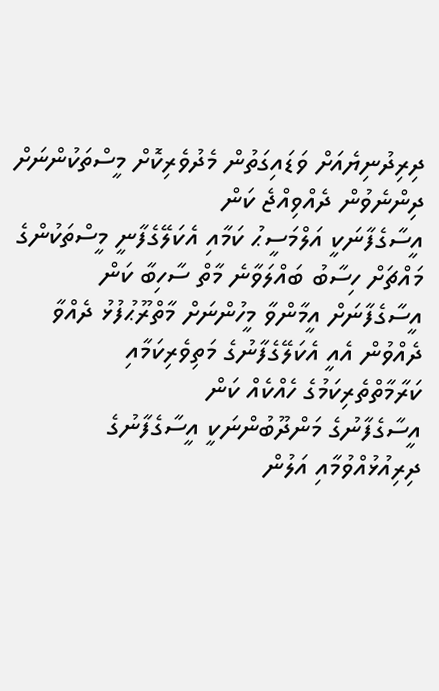ދިރިދުނިޔެއަށް ވަޑައިގަތުން މެދުވެރިކޮށް މީސްތަކުންނަށް ދިންނެވުން ދެއްވިއްޖެ ކަން
އީސާގެފާނަކީ އަލްމަސީޙު ކަމާއި އެކަލޭގެފާނީ މީސްތަކުންގެ މައްޗަށް ހިސާބު ބައްލަވާނެ މާތް ސާހިބާ ކަން
އީސާގެފާނަށް އީމާންވާ މީހުންނަށް މާތްރޫޙުފުޅު ދެއްވާ ދެއްވުން އެއީ އެކަލޭގެފާނުގެ މަތިވެރިކަމާއި ކަރާމާތްތެރިކަމުގެ ހެއްކެއް ކަން
އީސާގެފާނުގެ މަންދޫބުންނަކީ އީސާގެފާނުގެ ދިރިއުޅުއްވުމާއި އަލުން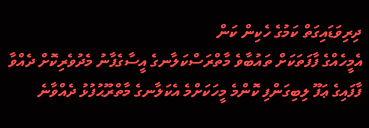ދިރިވަޑައިގަތް ކަމުގެ ހެކިން ކަން
އެމީހެއްގެ ފާފަތަކަށް ތައުބާވެ މާތްރަސްކަލާނގެ އީސާގެފާނު މެދުވެރިކޮށް ދެއްވާ ފާފައިގެ ޢަފޫ ލިބިގަންފި ކޮންމެ މީހަކަށްމެ އެކަލާނގެ މާތްރޫޙުފުޅު ދެއްވާނެ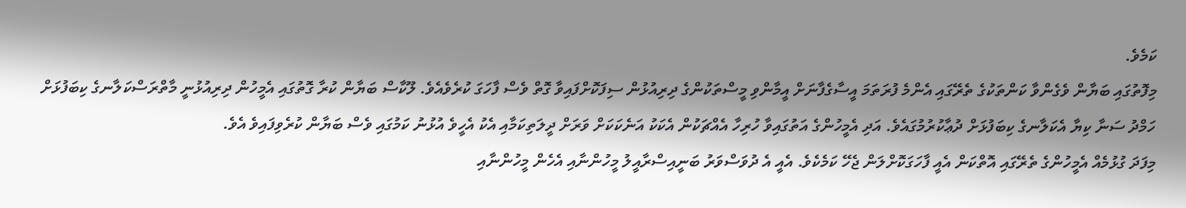ކަމެވެ.
މިފޮތުގައި ބަޔާން ވެގެންވާ ކަންތަކުގެ ތެރޭގައި އެންމެ ފުރަތަމަ އީސާގެފާނަށް އީމާންވި މީސްތަކުންގެ ދިރިއުޅުން ސިފަކޮށްފައިވާ ގޮތް ވެސް ފާހަގަ ކުރެވެއެވެ. ލޫކާސް ބަޔާން ކުރާ ގޮތުގައި އެމީހުން ދިރިއުޅުނީ މާތްރަސްކަލާނގެ ކިބަފުޅަށް ހަމްދު ސަނާ ކިޔާ އެކަލާނގެ ކިބަފުޅަށް ދުޢާކުރުމުގައެވެ. އަދި އެމީހުންގެ އަތުގައިވާ ހުރިހާ އެއްޗަކުން އެކަކު އަނެކަކަށް ވަރަށް ދީލަތިކަމާއި އެކު އެހީވެ އުޅުނު ކަމުގައި ވެސް ބަޔާން ކުރެވިފައިވެ އެވެ.
މިފަދަ ގުޅުމެއް އެމީހުންގެ ތެރޭގައި އޮތްކަން އެއީ ފާހަގަކޮށްލަން ޖެހޭ ކަމެކެވެ. އެއީ އެ ދުވަސްވަރު ބަނީއިސްރާއީލު މީހުންނާއި އެހެން މީހުންނާއި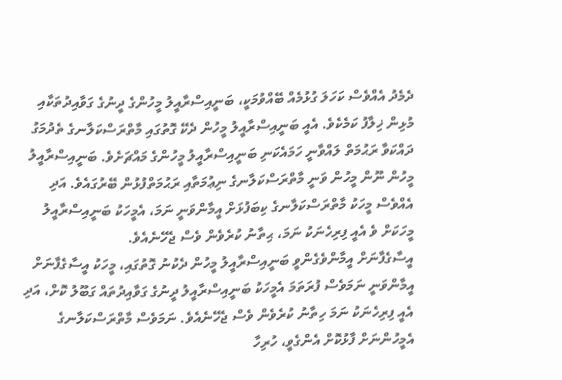ދެމެދު އެއްވެސް ކަހަލަ ގުޅުމެއް ބޭއްވުމަކީ، ބަނީއިސްރާއީލު މީހުންގެ ދީނުގެ ގަވާއިދުތަކާއި މުޅިން ޚިލާފު ކަމެކެވެ. އެއީ ބަނީއިސްރާއީލު މީހުން ދެކޭ ގޮތުގައި މާތްރަސްކަލާނގެ ތެދުމަގު ދައްކަވާ ރަޙުމަތް ލައްވާނީ ހަމައެކަނި ބަނީއިސްރާއީލު މީހުންގެ މައްޗަށެވެ. ބަނީއިސްރާއީލު މީހުން ނޫން މީހުން ވަނީ މާތްރަސްކަލާނގެ ނިޢުމަތާއި ރަޙުމަތްފުޅުން ބޭރުގައެވެ. އަދި އެއްވެސް މީހަކު މާތްރަސްކަލާނގެ ކިބަފުޅަށް އީމާންވަނީ ނަމަ، އެމީހަކު ބަނީއިސްރާއީލު މީހަކަށް ވެ އެއީ ފިރިހެނަކު ނަމަ، ޙިތާނު ކުރެވެން ވެސް ޖެހޭނެއެވެ.
އީސާގެފާނަށް އީމާންވެގެންވީ ބަނީއިސްރާއީލު މީހުން ދެކުނު ގޮތުގައި، މީހަކު އީސާގެފާނަށް އީމާންވަނީ ނަމަވެސް ފުރަތަމަ އެމީހަކު ބަނީއިސްރާއީލު ދީނުގެ ގަވާއިދުތައް ގަބޫލު ކޮށް، އަދި އެއީ ފިރިހެނަކު ނަމަ ހިތާނު ކުރެވެން ވެސް ޖެހޭނެއެވެ. ނަމަވެސް މާތްރަސްކަލާނގެ އެމީހުންނަށް ފާޅުކޮށް އެންގެވީ، ހުރިހާ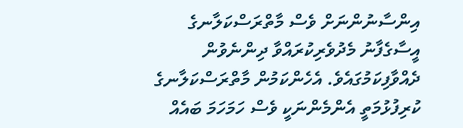އިންސާނުންނަށް ވެސް މާތްރަސްކަލާނގެ އީސާގެފާނު މެދުވެރިކުރައްވާ ދިންނެވުން ދެއްވާފިކަމުގައެވެ. އެހެންކަމުން މާތްރަސްކަލާނގެ ކުރިފުޅުމަތީ އެންމެންނަކީ ވެސް ހަމަހަމަ ބައެއް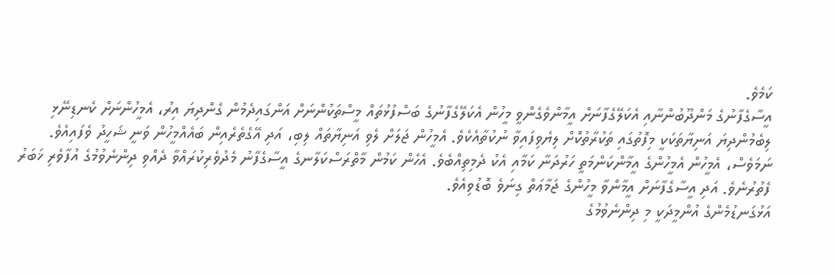ކަމެވެ.
އީސާގެފާނުގެ މަންދޫބުންނާއި އެކަލޭގެފާނަށް އީމާންވެގެންވީ މީހުން އެކަލޭގެފާނުގެ ބަސްފުޅުތައް މީސްތަކުންނަށް އަންގައިދެމުން ގެންދިޔަ އިރު، އެމީހުންނަށް ކެނޑިނޭޅި ލިބެމުންދިޔަ އަނިޔާތަކަކީ މިފޮތުގައި ތަކުރާތުކޮށް ލިޔެވިފައިވާ ނުކުތާއެކެވެ. އެމީހުން ޖަލަށް ލެވި އަނިޔާތައް ލިބި، އަދި އޭގެތެރެއިން ބައެއްމީހުން ވަނީ ޝަހީދު ވެފައިއެވެ. ނަމަވެސް، އެމީހުން އެމީހުންގެ އީމާންކަންމަތީ ހަރުދަނާ ކަމާއި އެކު ދެމިތިއްބެވެ. އެހެން ކަމުން މާތްރަސްކަލާނގެ އީސާގެފާނު މެދުވެރިކުރައްވާ ދެއްވި ދިންނެވުމުގެ އުފާވެރި ޚަބަރު ފެތުރުނެވެ. އަދި އީސާގެފާނަށް އީމާންވާ މީހުންގެ ޖަމާޢަތް ގިނަވެ ބޮޑުވިއެވެ.
އަޅުގަނޑުމެންގެ އުންމީދަކީ މި ދިންނެވުމުގެ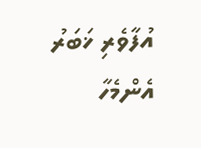އުފާވެރި ޚަބަރު އެންމެހާ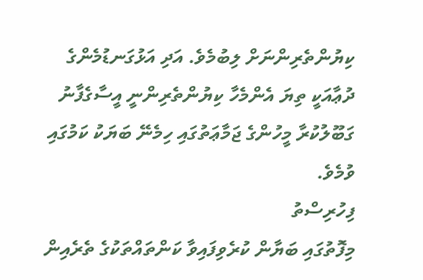ކިޔުންތެރިންނަށް ލިބުމެވެ. އަދި އަޅުގަނޑުމެންގެ ދުޢާއަކީ ތިޔަ އެންމެހާ ކިޔުންތެރިންނީ އީސާގެފާނު ގަބޫލުކުރާ މީހުންގެ ޖަމާޢަތުގައި ހިމެނޭ ބަޔަކު ކަމުގައި ވުމެވެ.
ފިހުރިސްތު
މިފޮތުގައި ބަޔާން ކުރެވިފައިވާ ކަންތައްތަކުގެ ތެރެއިން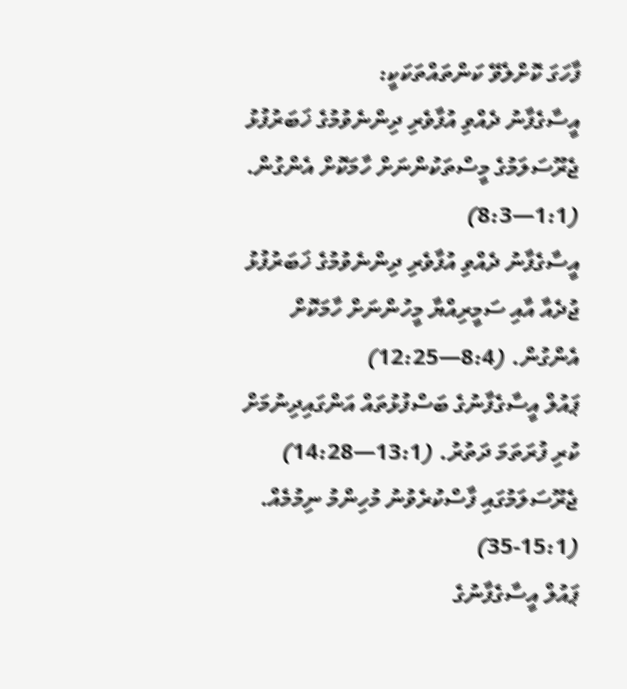ފާހަގަ ކޮށްލެވޭ ކަންތައްތަކަކީ:
އީސާގެފާނު ދެއްވި އުފާވެރި ދިންނެވުމުގެ ޚަބަރުފުޅު ޖެރޫސަލަމުގެ މީސްތަކުންނަށް ހާމަކޮށް އެންގުން. (1:1—8:3)
އީސާގެފާނު ދެއްވި އުފާވެރި ދިންނެވުމުގެ ޚަބަރުފުޅު ޖުދެއާ އާއި ސަމީރިއްޔާ މީހުންނަށް ހާމަކޮށް އެންގުން. (8:4—12:25)
ޕައުލް އީސާގެފާނުގެ ބަސްފުޅުތައް އަންގައިދިނުމަށް ކުރި ފުރަތަމަ ދަތުރު. (13:1—14:28)
ޖެރޫސަލަމުގައި ފާސްކުރެވުނު މުހިންމު ނިމުމެއް. (15:1-35)
ޕައުލް އީސާގެފާނުގެ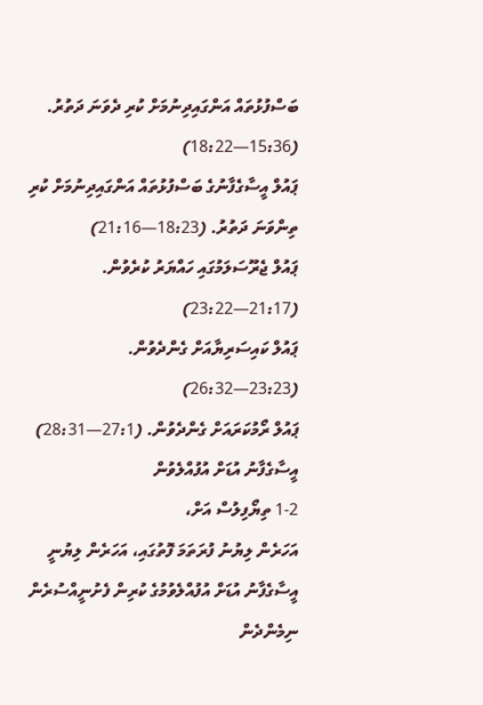ބަސްފުޅުތައް އަންގައިދިނުމަށް ކުރި ދެވަނަ ދަތުރު. (15:36—18:22)
ޕައުލް އީސާގެފާނުގެ ބަސްފުޅުތައް އަންގައިދިނުމަށް ކުރި ތިންވަނަ ދަތުރު. (18:23—21:16)
ޕައުލް ޖެރޫސަލަމުގައި ހައްޔަރު ކުރެވުން. (21:17—23:22)
ޕައުލް ކައިސަރިޔާއަށް ގެންދެވުން. (23:23—26:32)
ޕައުލް ރޯމުކަރައަށް ގެންދެވުން. (27:1—28:31)
އީސާގެފާނު އުޑަށް އުފުއްލެވުން
1-2 ތިޔޯފިލުސް އަށް،
އަހަރެން ލިޔުނު ފުރަތަމަ ފޮތުގައި، އަހަރެން ލިޔުނީ އީސާގެފާނު އުޑަށް އުފުއްލެވުމުގެ ކުރިން ފެށުނީއްސުރެން ނިމެންދެން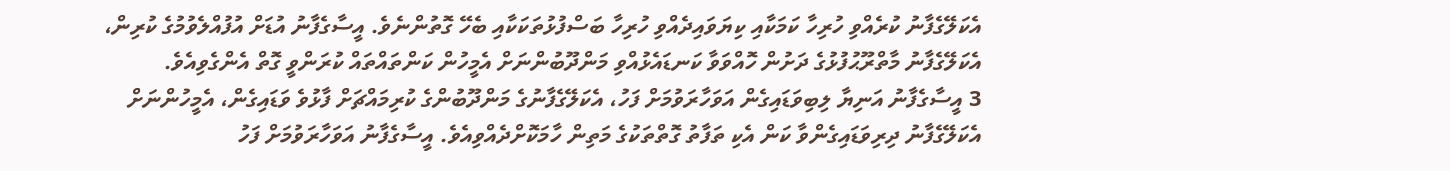އެކަލޭގެފާނު ކުރެއްވި ހުރިހާ ކަމަކާއި ކިޔަވައިދެއްވި ހުރިހާ ބަސްފުޅުތަކަކާއި ބެހޭ ގޮތުންނެވެ. އީސާގެފާނު އުޑަށް އުފުއްލެވުމުގެ ކުރިން، އެކަލޭގެފާނު މާތްރޫޙުފުޅުގެ ދަށުން ހޮއްވަވާ ކަނޑައެޅުއްވި މަންދޫބުންނަށް އެމީހުން ކަންތައްތައް ކުރަންވީ ގޮތް އެންގެވިއެވެ.
3 އީސާގެފާނު އަނިޔާ ލިބިވަޑައިގެން އަވަހާރަވުމަށް ފަހު، އެކަލޭގެފާނުގެ މަންދޫބުންގެ ކުރިމައްޗަށް ފާޅުވެ ވަޑައިގެން، އެމީހުންނަށް އެކަލޭގެފާނު ދިރިވަޑައިގެންވާ ކަން އެކި ތަފާތު ގޮތްތަކުގެ މަތިން ހާމަކޮށްދެއްވިއެވެ. އީސާގެފާނު އަވަހާރަވުމަށް ފަހު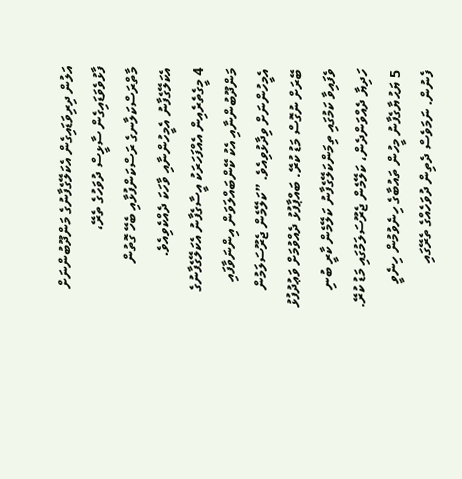އަލުން ދިރިވަޑައިގެން އެކަލޭގެފާނުގެ މަންދޫބުންނަށް ފާޅުވެވަޑައިގެން ސާޅީސް ދުވަހުގެ ތެރޭ، މާތްރަސްކަލާނގެ ރަސްކަންފުޅާއި ބެހޭ ގޮތުން އެކަލޭގެފާނު އެމީހުންނާއި ވާހަކަ ދެއްކެވިއެވެ.
4 މީގެތެރެއިން އެއްފަހަރަކު އީސާގެފާނު އެކަލޭގެފާނުގެ މަންދޫބުންނާއި އެކު ކޭންބައްލަވަން އިންނަވާފައި އެމީހުންނަށް ވިދާޅުވިއެވެ. ”ކަލޭމެން ޖެރޫސަލަމުން ބޭރަށް ނުގޮސް މަޑު ކުރޭ. ބައްޕާފުޅު ދެއްވުމަށް ވަޢުދުފުޅު ވެފައިވާ ކަމުގައި ތިމަންކަލޭގެފާނު ކަލޭމެން ކާރީ ބުނި ހަދިޔާ ދެއްވަންދެން، ކަލޭމެން ޖެރޫސަލަމުގައި މަޑު ކުރޭ.
5 ޔަޙުޔާގެފާނު މީހުން ތައުބާގެ ހިނެވުމުން ހިނެވީ ފެނުން. ނަމަވެސް ދެތިން ދުވަހެއްގެ ތެރޭގައި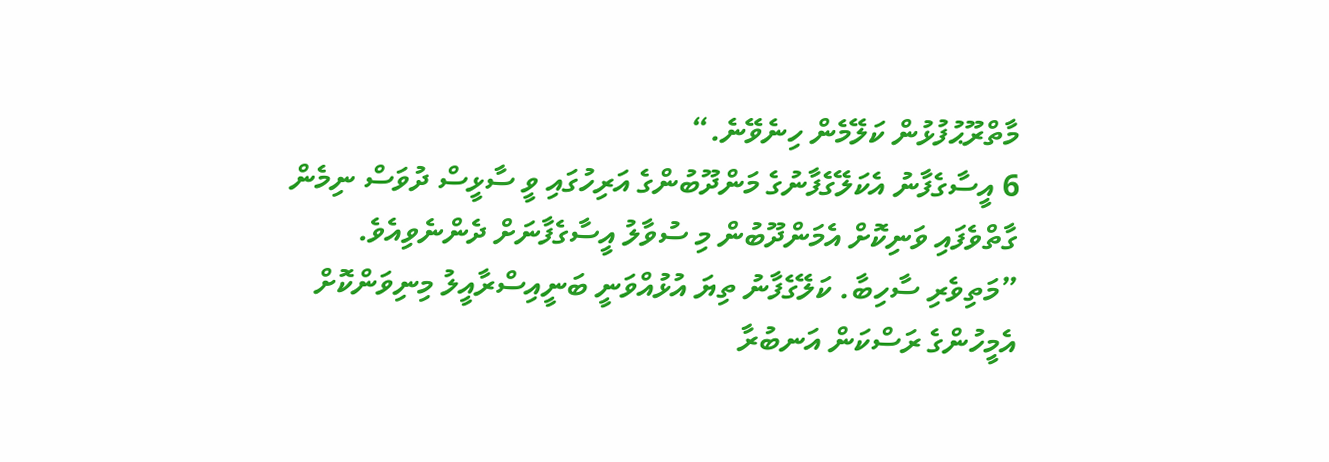މާތްރޫޙުފުޅުން ކަލޭމެން ހިނެވޭނެ.“
6 އީސާގެފާނު އެކަލޭގެފާނުގެ މަންދޫބުންގެ އަރިހުގައި ވީ ސާޅީސް ދުވަސް ނިމެން ގާތްވެފައި ވަނިކޮށް އެމަންދޫބުން މި ސުވާލު އީސާގެފާނަށް ދެންނެވިއެވެ. ”މަތިވެރި ސާހިބާ. ކަލޭގެފާނު ތިޔަ އުޅުއްވަނީ ބަނީއިސްރާއީލު މިނިވަންކޮށް އެމީހުންގެ ރަސްކަން އަނބުރާ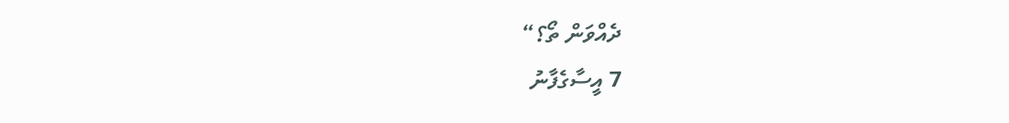ދެއްވަން ތޯ؟“
7 އީސާގެފާނު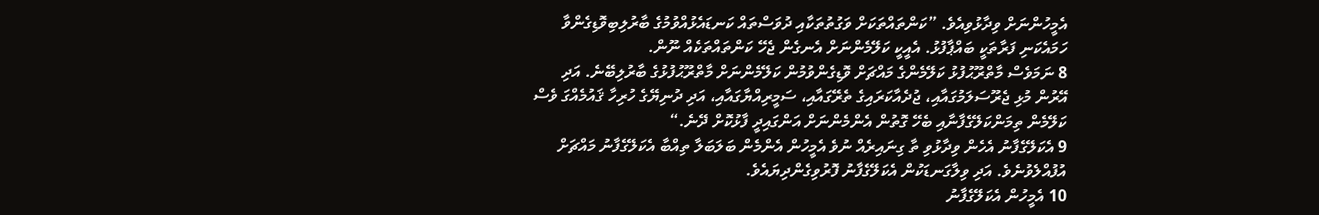އެމީހުންނަށް ވިދާޅުވިއެވެ. ”ކަންތައްތަކަށް ވަގުތުތަކާއި ދުވަސްތައް ކަނޑައެޅުއްވުމުގެ ބާރުލިބިވޮޑިގެންވާ ހަމައެކަނި ފަރާތަކީ ބައްޕާފުޅު. އެއީކީ ކަލޭމެންނަށް އެނގެން ޖެހޭ ކަންތައްތަކެއް ނޫން.
8 ނަމަވެސް މާތްރޫޙުފުޅު ކަލޭމެންގެ މައްޗަށް ވޮޑިގެންވުމުން ކަލޭމެންނަށް މާތްރޫޙުފުޅުގެ ބާރުލިބޭނެ. އަދި އޭރުން މުޅި ޖެރޫސަލަމުގައާއި، ޖުދެއާކަރައިގެ ތެރޭގައާއި، ސަމީރިއްޔާގައާއި، އަދި ދުނިޔޭގެ ހުރިހާ ޤައުމެއްގަ ވެސް ކަލޭމެން ތިމަންކަލޭގެފާނާއި ބެހޭ ގޮތުން އެންމެންނަށް އަންގައިދީ ފާޅުކޮށް ދޭނެ.“
9 އެކަލޭގެފާނު އެހެން ވިދާޅުވި ތާ ގިނައިރެއް ނުވެ އެމީހުން އެންމެން ބަލަބަލާ ތިއްބާ އެކަލޭގެފާނު މައްޗަށް އުފުއްލެވުނެވެ. އަދި ވިލާގަނޑަކުން އެކަލޭގެފާނު ފޮރުވިގެންދިޔައެވެ.
10 އެމީހުން އެކަލޭގެފާނު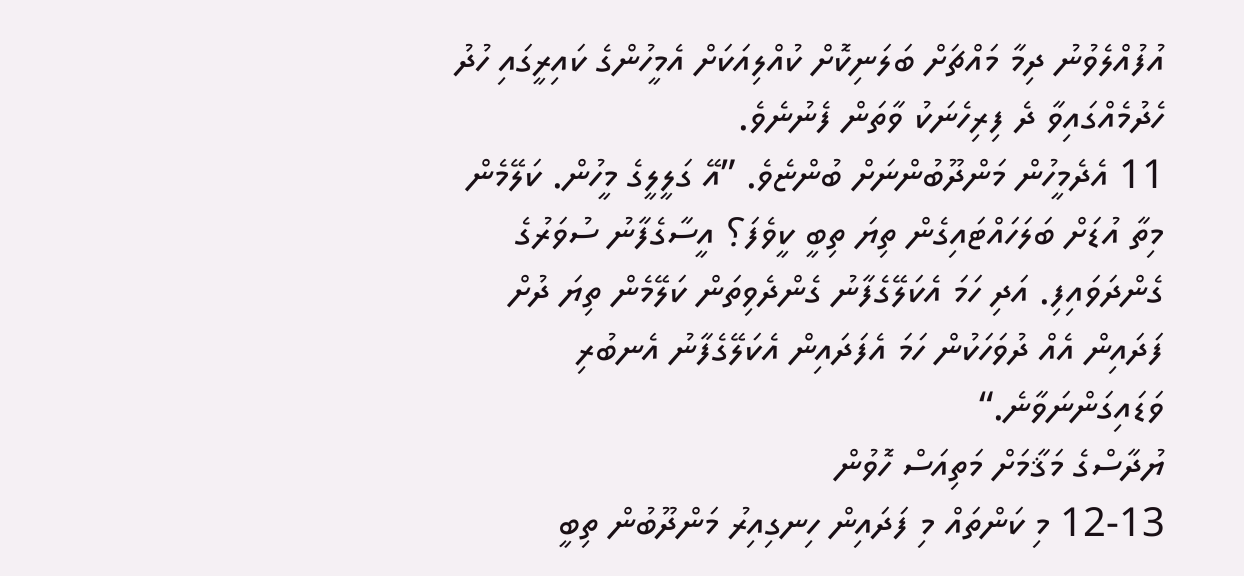އުފުއްލެވުނު ދިމާ މައްޗަށް ބަލަނިކޮށް ކުއްލިއަކަށް އެމީހުންގެ ކައިރީގައި ހުދު ހެދުމެއްގައިވާ ދެ ފިރިހެނަކު ވާތަން ފެނުނެވެ.
11 އެދެމީހުން މަންދޫބުންނަށް ބުންޏެވެ. ”އޭ ގަލީލީގެ މީހުން. ކަލޭމެން މިތާ އުޑަށް ބަލަހައްޓައިގެން ތިޔަ ތިބީ ކީވެފަ؟ އީސާގެފާނު ސުވަރުގެ ގެންދަވައިފި. އަދި ހަމަ އެކަލޭގެފާނު ގެންދެވިތަން ކަލޭމެން ތިޔަ ދުށް ފަދައިން އެއް ދުވަހަކުން ހަމަ އެފަދައިން އެކަލޭގެފާނު އެނބުރި ވަޑައިގަންނަވާނެ.“
ޔުދާސްގެ މަޤާމަށް މަތިއަސް ހޮވުން
12-13 މި ކަންތައް މި ފަދައިން ހިނގިއިރު މަންދޫބުން ތިބީ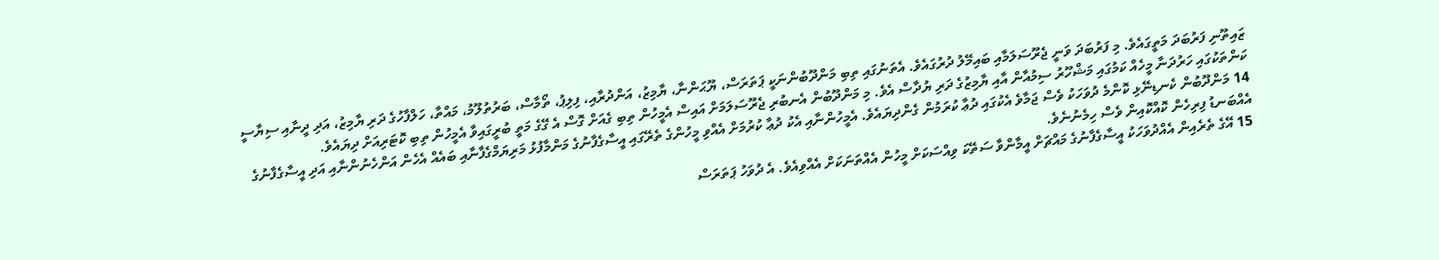ޒައިތޫނި ފަރުބަދަ މަތީގައެވެ. މި ފަރުބަދަ ވަނީ ޖެރޫސަލަމާއި ބައިމޭލު ދުރުގައެވެ. އެތަނުގައި ތިބި މަންދޫބުންނަކީ ޕަތަރަސް، ޔޫޙަންނާ، ޔާމިޒު، އަންދުރާއި، ފިލިޕު، ތޯމާސް، ބަރުތުލޫމު، މައްތާ، ހަލްފާހުގެ ދަރި ޔާމިޒު، އަދި ދީނާއި ސިޔާސީ ކަންތަކުގައި ހަރުދަނާ މީހެއް ކަމުގައި މަޝްހޫރު ސިމުއާން އާއި ޔާމިޒުގެ ދަރި ޔުދާސް އެވެ. މި މަންދޫބުން އެނބުރި ޖެރޫސަލަމަށް އައިސް އެމީހުން ތިބި ގެއަށް ގޮސް އެ ގޭގެ މަތީ ބުރީގައިވާ އެމީހުން ތިބި ކޮޓަރިއަށް ދިޔައެވެ.
14 މަންދޫބުން ކެނޑިނޭޅި ކޮންމެ ދުވަހަކު ވެސް ޖަމާވެ އެކުގައި ދުޢާ ކުރަމުން ގެންދިޔައެވެ. އެމީހުންނާއި އެކު ދުޢާ ކުރުމަށް އެއްވި މީހުންގެ ތެރޭގައި އީސާގެފާނުގެ މަންމާފުޅު މަރިޔަމްގެފާނާއި ބައެއް އެހެން އަންހެނުންނާއި އަދި އީސާގެފާނުގެ އެއްބަނޑު ފިރިހެން ކޮއްކޮއިން ވެސް ހިމެނުނެވެ.
15 އޭގެ ތެރެއިން އެއްދުވަހަކު އީސާގެފާނުގެ މައްޗަށް އީމާންވާ ސަތޭކަ ވިއްސަކަށް މީހުން އެއްތަނަކަށް އެއްވިއެވެ. އެ ދުވަހު ޕަތަރަސް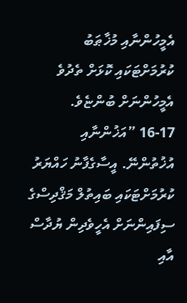އެމީހުންނާއި މުޚާޠަބު ކުރުމަށްޓަކައި ކޮޅަށް ތެދުވެ އެމީހުންނަށް ބުންޏެވެ.
16-17 ”އަޚުންނާއި އުޚުތުންނޭ. އީސާގެފާނު ހައްޔަރު ކުރުމަށްޓަކައި ބައިތުލް މަޤްދިސްގެ ސިފައިންނަށް އެހީވެދިން ޔުދާސް އާއި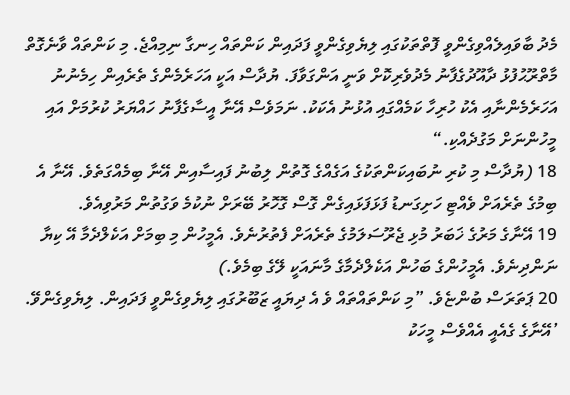މެދު ބާވައިލެއްވިގެންވީ ފޮތްތަކުގައި ލިޔެވިގެންވީ ފަދައިން ކަންތައް ހިނގާ ނިމިއްޖެ. މި ކަންތައް ވާނެގޮތް މާތްރޫޙުފުޅު ދާއޫދުގެފާނު މެދުވެރިކޮށް ވަނީ އަންގަވާފަ. ޔުދާސް އަކީ އަހަރެމެންގެ ތެރެއިން ހިމެނުނު އަހަރެމެންނާއި އެކު ހުރިހާ ކަމެއްގައި އުޅުނު އެކަކު. ނަމަވެސް އޭނާ އީސާގެފާނު ހައްޔަރު ކުރުމަށް އައި މީހުންނަށް މަގުދެއްކި.“
18 (ޔުދާސް މި ކުރި ނުބައިކަންތަކުގެ އަގެއްގެ ގޮތުން ލިބުނު ފައިސާއިން އޭނާ ބިމެއްގަތެވެ. އޭނާ އެ ބިމުގެ ތެރެއަށް ވެއްޓި ހަށިގަނޑު ފަޅަފަޅައިގެން ގޮސް ގޮހޮރު ބޭރަށް ނުކުމެ ވަގުތުން މަރުވިއެވެ.
19 އޭނާގެ މަރުގެ ޚަބަރު މުޅި ޖެރޫސަލަމުގެ ތެރެއަށް ފެތުރުނެވެ. އެމީހުން މި ބިމަށް އަކެލްދެމާ އޭ ކިޔާ ނަންދިނެވެ. އެމީހުންގެ ބަހުން އަކެލްދެމާގެ މާނައަކީ ލޭގެ ބިމެވެ.)
20 ޕަތަރަސް ބުންޏެވެ. ”މި ކަންތައްތައް ވެ އެ ދިޔައީ ޒަބޫރުގައި ލިޔެވިގެންވީ ފަދައިން. ލިޔެވިގެންވޭ. ’އޭނާގެ ގެއެއީ އެއްވެސް މީހަކު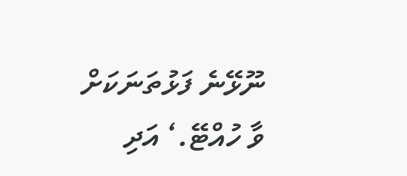ނޫޅޭނެ ފަޅުތަނަކަށް ވާ ހުއްޓޭ.‘ އަދި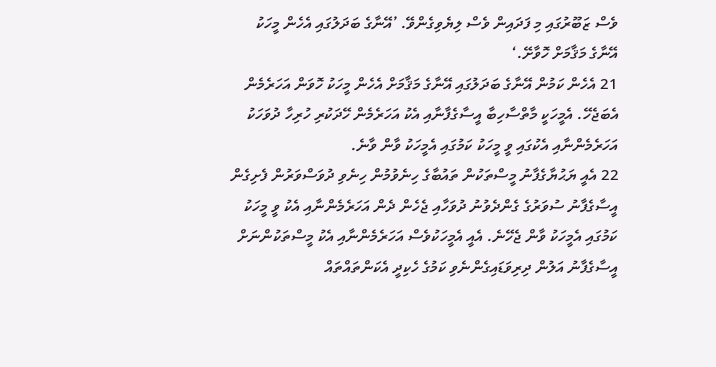ވެސް ޒަބޫރުގައި މި ފަދައިން ވެސް ލިޔެވިގެންވޭ. ’އޭނާގެ ބަދަލުގައި އެހެން މީހަކު އޭނާގެ މަޤާމަށް ހޮވާށޭ.‘
21 އެހެން ކަމުން އޭނާގެ ބަދަލުގައި އޭނާގެ މަޤާމަށް އެހެން މީހަކު ހޮވަން އަހަރެމެން އެބަޖެހޭ. އެމީހަކީ މާތްސާހިބާ އީސާގެފާނާއި އެކު އަހަރެމެން ހޭދަކުރި ހުރިހާ ދުވަހަކު އަހަރެމެންނާއި އެކުގައި ވީ މީހަކު ކަމުގައި އެމީހަކު ވާން ވާނެ.
22 އެއީ ޔަޙުޔާގެފާނު މީސްތަކުން ތައުބާގެ ހިނެވުމުން ހިނެވި ދުވަސްވަރުން ފެށިގެން އީސާގެފާނު ސުވަރުގެ ގެންދެވުނު ދުވަހާއި ޖެހެން ދެން އަހަރެމެންނާއި އެކު ވީ މީހަކު ކަމުގައި އެމީހަކު ވާން ޖެހޭނެ. އެއީ އެމީހަކުވެސް އަހަރެމެންނާއި އެކު މީސްތަކުންނަށް އީސާގެފާނު އަލުން ދިރިވަޑައިގެންނެވި ކަމުގެ ހެކިދީ އެކަންތައްތައް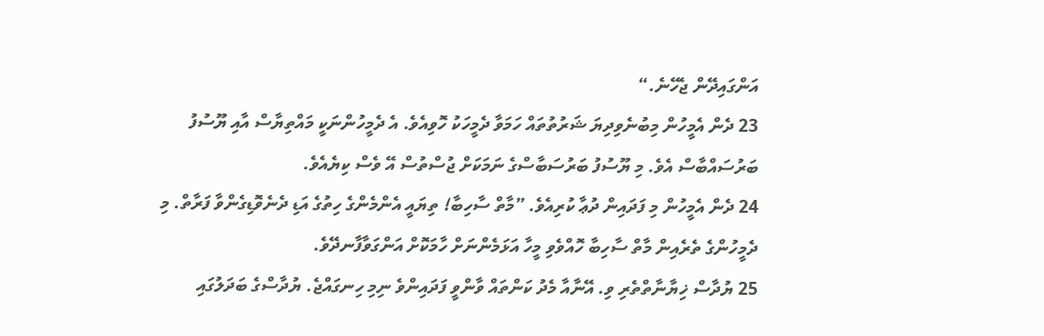އަންގައިދޭން ޖެހޭނެ.“
23 ދެން އެމީހުން މިބުނެވިދިޔަ ޝަރުތުތައް ހަމަވާ ދެމީހަކު ހޮވިއެވެ. އެ ދެމީހުންނަކީ މައްތިޔާސް އާއި ޔޫސުފު ބަރުސައްބާސް އެވެ. މި ޔޫސުފު ބަރުސަބާސްގެ ނަމަކަށް ޖުސްތުސް އޭ ވެސް ކިޔެއެވެ.
24 ދެން އެމީހުން މި ފަދައިން ދުޢާ ކުރިއެވެ. ”މާތް ސާހިބާ! ތިޔައީ އެންމެންގެ ހިތުގެ އަޑި ދެނެވޮޑިގެންވާ ފަރާތް. މި ދެމީހުންގެ ތެރެއިން މާތް ސާހިބާ ހޮއްވެވި މީހާ އަޅަމެންނަށް ހާމަކޮށް އަންގަވާފާނދޭވެ.
25 ޔުދާސް ޚިޔާނާތްތެރި ވި. އޭނާއާ މެދު ކަންތައް ވާންވީ ފަދައިންވެ ނިމި ހިނގައްޖެ. ޔުދާސްގެ ބަދަލުގައި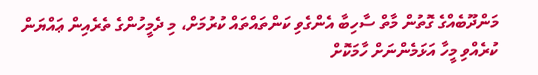މަންދޫބެއްގެ ގޮތުން މާތް ސާހިބާ އެންގެވި ކަންތައްތައް ކުރުމަށް، މި ދެމީހުންގެ ތެރެއިން ޢައްޔަން ކުރެއްވި މީހާ އަޅަމެންނަށް ހާމަކޮށް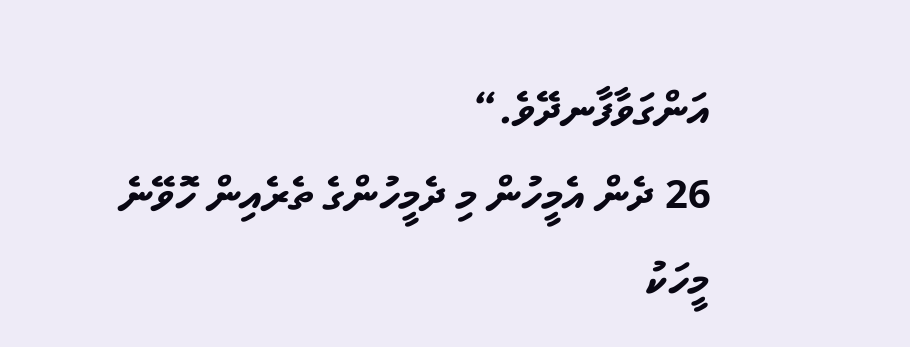އަންގަވާފާނދޭވެ.“
26 ދެން އެމީހުން މި ދެމީހުންގެ ތެރެއިން ހޮވޭނެ މީހަކު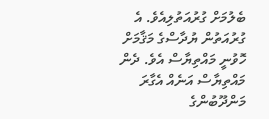ބެލުމަށް ގުރުއަތުލިއެވެ. އެ ގުރުއަތުން ޔުދާސްގެ މަޤާމަށް ހޮވުނީ މައްތިޔާސް އެވެ. ދެން މައްތިޔާސް އަނެއް އެގާރަ މަންދޫބުންގެ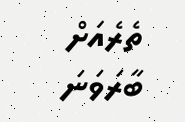ތެރެއަށް ބާރަވަނަ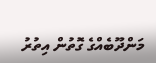މަންދޫބެއްގެ ގޮތުން އިތުރު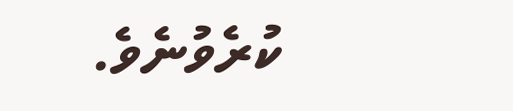ކުރެވުނެވެ.